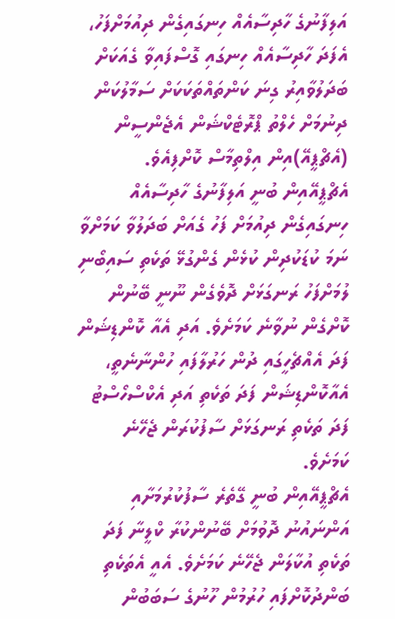އަލިފާނުގެ ހާދިސާއެއް ހިނގައިގެން ދިއުމަށްފަހު، އެފަދަ ހާދިސާއެއް ހިނގައި ގޮސްފައިވާ ގެއަކަށް ބަދަލުވާއިރު ގިނަ ކަންތައްތަކަކަށް ސަމާލުކަން ދިނުމަށް ހެލްތު ޕްރޮޓެކްޝަން އެޖެންސީން (އެޗްޕީއޭ)އިން އިލްތިމާސް ކޮށްފިއެވެ.
އެޗްޕީއޭއިން ބުނީ އަލިފާނުގެ ހާދިސާއެއް ހިނގައިގެން ދިއުމަށް ފަހު ގެއަށް ބަދަލުވާ ކަމަށްވާ ނަމަ ކުޑަކުދިން ކުޅެން ގެންގުޅޭ ތަކެތި ސައިބޯނި ލުމަށްފަހު ރަނގަޅަށް ދޮވެގެން ނޫނީ ބޭނުން ކޮށްގެން ނުވާނެ ކަމަށެވެ. އަދި އެއާ ކޮންޑިޝަން ފަދަ އެއްޗެހީގައި ދުން ހަރުލާފައި ހުންނާނެތީ، އެއާކޮންޑިޝަން ފަދަ ތަކެތި އަދި އެކްސްހޯސްޓު ފަދަ ތަކެތި ރަނގަޅަށް ސާފުކުރަން ޖެހޭނެ ކަމަށެވެ.
އެޗްޕީއޭއިން ބުނީ ގޭތެރެ ސާފުކުރުމަށާއި އަންނައުނު ދޮވުމަށް ބޭނުންކުރާ ކްލީނާ ފަދަ ތަކެތި އުކާލަން ޖެހޭނެ ކަމަށެވެ. އެއީ އެތަކެތި ބަންދުކޮށްފައި ހުރުމުން ހޫނުގެ ސަބަބުން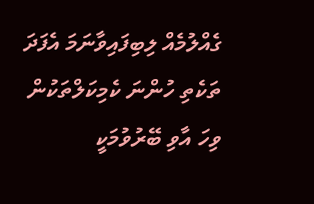ގެއްލުމެއް ލިބިފައިވާނަމަ އެފަދަ ތަކެތި ހުންނަ ކެމިކަލްތަކުން ވިހަ އާވި ބޭރުވުމަކީ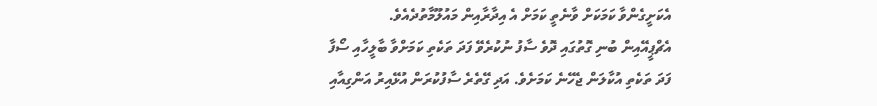އެކަށީގެންވާ ކަމަކަށް ވާނެތީ ކަމަށް އެ އިދާރާއިން މައުލޫމާތުދެއެވެ.
އެޗްޕީއޭއިން ބުނި ގޮތުގައި ދޮވެ ސާފު ނުކުރެވޭ ފަދަ ތަކެތި ކަމަށްވާ ބާލީހާއި ސޯފާ ފަދަ ތަކެތި އުކާލަން ޖެހޭނެ ކަމަށެވެ. އަދި ގޭތެރެ ސާފުކުރަން އުޅޭއިރު އަންގިއާއި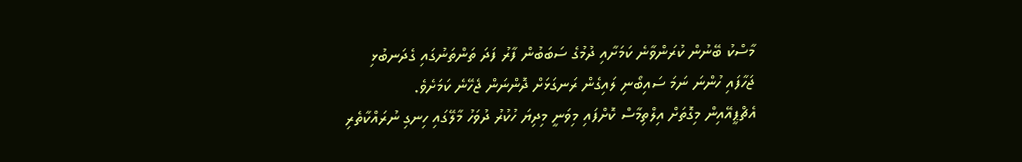މާސްކު ބޭނުން ކުރަންވާނެ ކަމަށާއި ދުމުގެ ސަބަބުން ފާރު ފަދަ ތަންތަނުގައި ގެދަނބުޅި ޖަހާފައި ހުންނަ ނަމަ ސައިބޯނި ލައިގެން ރަނގަޅަށް ދޮންނަން ޖެހޭނެ ކަމަށެވެ.
އެޗްޕީއޭއިން މިގޮތަށް އިލްތިމާސް ކޮށްފައި މިވަނީ މިދިޔަ ހުކުރު ދުވަހު މާލޭގައި ހިނގި ނުރައްކާތެރި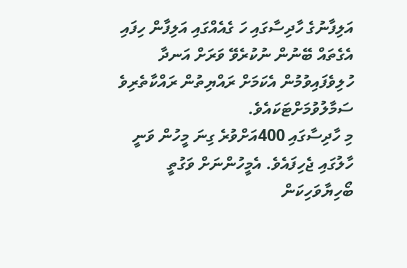އަލިފާނުގެ ހާދިސާގައި ހަ ގެއެއްގައި އަލިފާން ހިފައި އެގެތައް ބޭނުން ނުކުރެވޭ ވަރަށް އަނދާ ހުލިވެފައިވުމުން އެކަމަށް ރައްޔިތުން ރައްކާތެރިވެ ސަމާލުވުމަށްޓަކައެވެ.
މި ހާދިސާގައި 400އަށްވުރެ ގިނަ މީހުން ވަނީ ހާލުގައި ޖެހިފައެވެ. އެމީހުންނަށް ވަގުތީ ބޯހިޔާވަހިކަން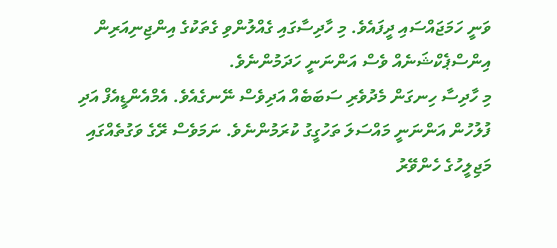ވަނީ ހަމަޖައްސައި ދީފައެވެ. މި ހާދިސާގައި ގެއްލުންވި ގެތަކުގެ އިންޖިނިއަރިން އިންސްޕެކްޝަނެއް ވެސް އަންނަނީ ހަދަމުންނެވެ.
މި ހާދިސާ ހިނގަން މެދުވެރި ސަބަބެއް އަދިވެސް ނޭނގެއެވެ. އެމްއެންޑީއެފް އަދި ފުލުހުން އަންނަނީ މައްސަލަ ތަހުގީގު ކުރަމުންނެވެ. ނަމަވެސް ރޭގެ ވަގުތެއްގައި މަޖިލީހުގެ ހެންވޭރު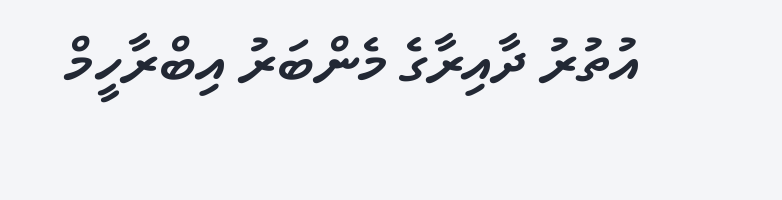އުތުރު ދާއިރާގެ މެންބަރު އިބްރާހީމް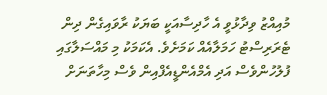މުއިއްޒު ވިދާޅުވީ އެ ހާދިސާއަކީ ބަޔަކު ރާވައިގެން ދިން ޓެރަރިސްޓު ހަމަލާއެއް ކަމަށެވެ. އެކަމަކު މި މައްސަލާގައި ފުލުހުންވެސް އަދި އެމްއެންޑީއެފްއިން ވެސް މިހާތަނަށް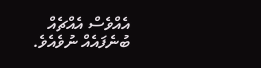އެއްވެސް އެއްޗެއް ބުނެފައެއް ނުވެއެވެ.